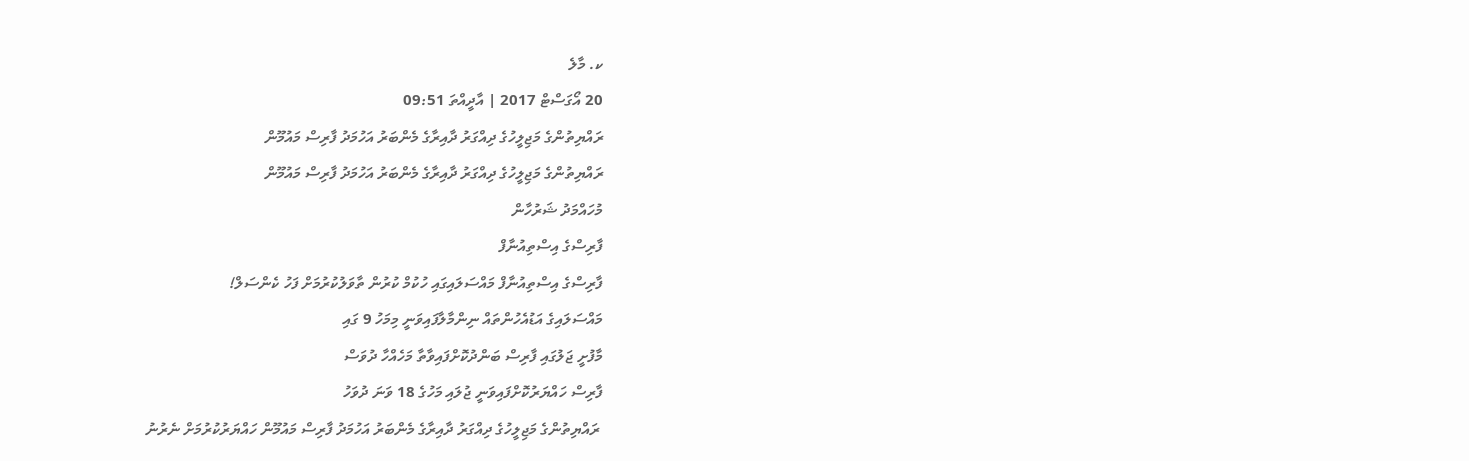ކ. މާލެ
20 އޯގަސްޓް 2017 | އާދީއްތަ 09:51
ރައްޔިތުންގެ މަޖިލީހުގެ ދިއްގަރު ދާއިރާގެ މެންބަރު އަހުމަދު ފާރިސް މައުމޫން
ރައްޔިތުންގެ މަޖިލީހުގެ ދިއްގަރު ދާއިރާގެ މެންބަރު އަހުމަދު ފާރިސް މައުމޫން
މުހައްމަދު ޝަރުހާން
ފާރިސްގެ އިސްތިއުނާފް
ފާރިސްގެ އިސްތިއުނާފް މައްސަލައިގައި ހުކުމް ކުރުން ތާވަލުކުރުމަށް ފަހު ކެންސަލް!
މައްސަލައިގެ އަޑުއެހުންތައް ނިންމާލާފައިވަނީ މިމަހު 9 ގައި
މާފުށީ ޖަލުގައި ފާރިސް ބަންދުކޮށްފައިވާތާ މަހެއްހާ ދުވަސް
ފާރިސް ހައްޔަރުކޮށްފައިވަނީ ޖުލައި މަހުގެ 18 ވަނަ ދުވަހު
 ރައްޔިތުންގެ މަޖިލީހުގެ ދިއްގަރު ދާއިރާގެ މެންބަރު އަހުމަދު ފާރިސް މައުމޫން ހައްޔަރުކުރުމަށް ނެރުނު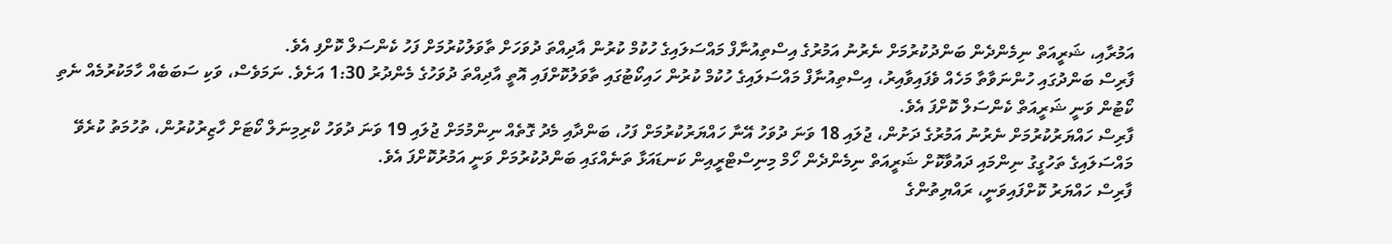އަމުރާއި، ޝަރީއަތް ނިމެންދެން ބަންދުކުރުމަށް ނެރުނު އަމުރުގެ އިސްތިއުނާފް މައްސަލައިގެ ހުކުމް ކުރުން އާދިއްތަ ދުވަހަށް ތާވަލުކުރުމަށް ފަހު ކެންސަލް ކޮށްފި އެވެ.
ފާރިސް ބަންދުގައި ހުންނަވާތާ މަހެއް ވެފައިވާއިރު، އިސްތިއުނާފް މައްސަލައިގެ ހުކުމް ކުރުން ހައިކޯޓުގައި ތާވަލުކޮށްފައި އޮތީ އާދިއްތަ ދުވަހުގެ މެންދުރު 1:30 އަށެވެ. ނަމަވެސް، ވަކި ސަބަބެއް ހާމަކުރުމެއް ނެތި ކޯޓުން ވަނީ ޝަރީއަތް ކެންސަލް ކޮށްފަ އެވެ.
ފާރިސް ހައްޔަރުކުރުމަށް ނެރުނު އަމުރުގެ ދަށުން، ޖުލައި 18 ވަނަ ދުވަހު އޭނާ ހައްޔަރުކުރުމަށް ފަހު، ބަންދާއި މެދު ގޮތެއް ނިންމުމަށް ޖުލައި 19 ވަނަ ދުވަހު ކްރިމިނަލް ކޯޓަށް ހާޒިރުކުރުން، ތުހުމަތު ކުރެވޭ މައްސަލައިގެ ތަހުގީގު ނިންމައި ދައުވާކޮށް ޝަރީއަތް ނިމެންދެން ހޯމް މިނިސްޓްރީއިން ކަނޑައަޅާ ތަނެއްގައި ބަންދުކުރުމަށް ވަނީ އަމުރުކޮށްފަ އެވެ.
ފާރިސް ހައްޔަރު ކޮށްފައިވަނީ، ރައްޔިތުންގެ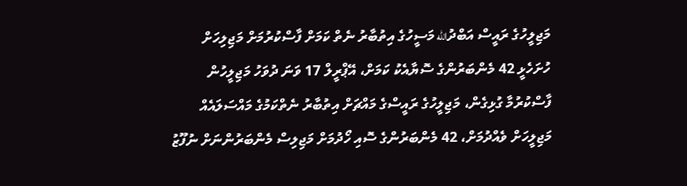މަޖިލީހުގެ ރައީސް އަބްދުالله މަސީހުގެ އިތުބާރު ނެތް ކަމަށް ފާސްކުރުމަށް މަޖިލިހަށް ހުށަހެޅީ 42 މެންބަރުންގެ ސޮޔާއެކު ކަމަށް، އޭޕްރީލް 17 ވަނަ ދުވަހު މަޖިލީހުން ފާސްކުރުމާ ގުޅިގެން، މަޖިލީހުގެ ރައީސްގެ މައްޗަށް އިތުބާރު ނެތްކަމުގެ މައްސަލައެއް މަޖިލީހަށް ވެއްދުމަށް، 42 މެންބަރުންގެ ސޮއި ހޯދުމަށް މަޖިލިސް މެންބަރުންނަށް ނުފޫޒު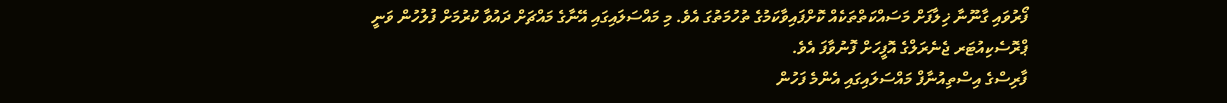ފޯރުވައި ގާނޫނާ ޚިލާފަށް މަސައްކަތްތަކެއް ކޮށްފައިވާކަމުގެ ތުހުމަތުގަ އެވެ. މި މައްސަލައިގައި އޭނާގެ މައްޗަށް ދައުވާ ކުރުމަށް ފުލުހުން ވަނީ ޕްރޮސެކިއުޓަރ ޖެނެރަލްގެ އޮފީހަށް ފޮނުވާފަ އެވެ.
ފާރިސްގެ އިސްތިއުނާފް މައްސަލައިގައި އެންމެ ފަހުން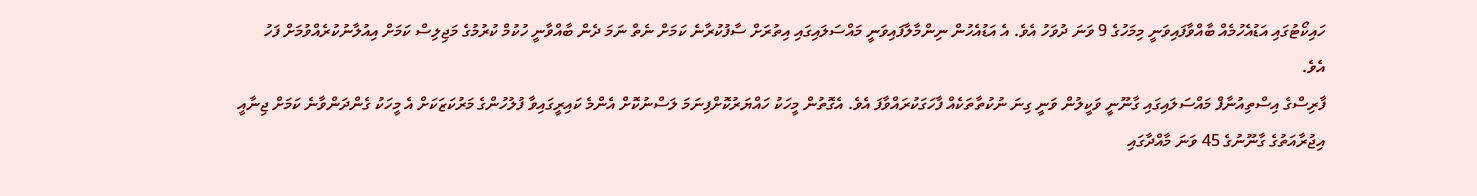ހައިކޯޓުގައި އަޑުއެހުމެއް ބާއްވާފައިވަނީ މިމަހުގެ 9 ވަނަ ދުވަހު އެވެ. އެ އަޑުއެހުން ނިންމާލާފައިވަނީ މައްސަލައިގައި އިތުރަށް ސާފުކުރާނެ ކަމަށް ނެތް ނަމަ ދެން ބާއްވާނީ ހުކުމް ކުރުމުގެ މަޖިލިސް ކަމަށް އިއުލާނުކުރެއްވުމަށް ފަހު އެވެ.
ފާރިސްގެ އިސްތިއުނާފް މައްސަލައިގައި ގާނޫނީ ވަކީލުން ވަނީ ގިނަ ނުކުތާތަކެއް ފާހަގަކުރައްވާފަ އެވެ. އެގޮތުން މީހަކު ހައްޔަރުކޮށްފިނަމަ ލަސްނުކޮށް އެންމެ ކައިރީގައިވާ ފުލުހުންގެ މަރުކަޒަކަށް އެ މީހަކު ގެންދަންވާނެ ކަމަށް ޖިނާއީ އިޖުރާއަތުގެ ގާނޫނުގެ 45 ވަނަ މާއްދާގައި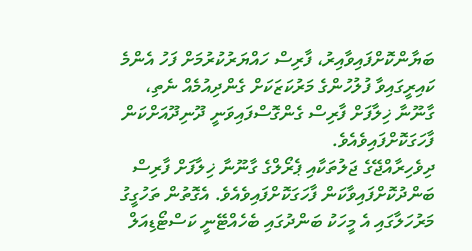ބަޔާންކޮށްފައިވާއިރު، ފާރިސް ހައްޔަރުކުރުމަށް ފަހު އެންމެ ކައިރީގައިވާ ފުލުހުންގެ މަރުކަޒަކަށް ގެންދިއުމެއް ނެތި، ގާނޫނާ ޚިލާފަށް ފާރިސް ގެންގޮސްފައިވަނީ ދޫނިދޫއަށްކަން ފާހަގަކޮށްފައިވެއެވެ.
ދިވެހިރާއްޖޭގެ ޖަލުތަކާއި ޕެރޯލްގެ ގާނޫނާ ޚިލާފަށް ފާރިސް ބަންދުކޮށްފައިވާކަން ފާހަގަކޮށްފައިވެއެވެ. އެގޮތުން ތަހުގީގު މަރުހަލާގައި އެ މީހަކު ބަންދުގައި ބެހެއްޓޭނީ ކަސްޓޯޑިއަލް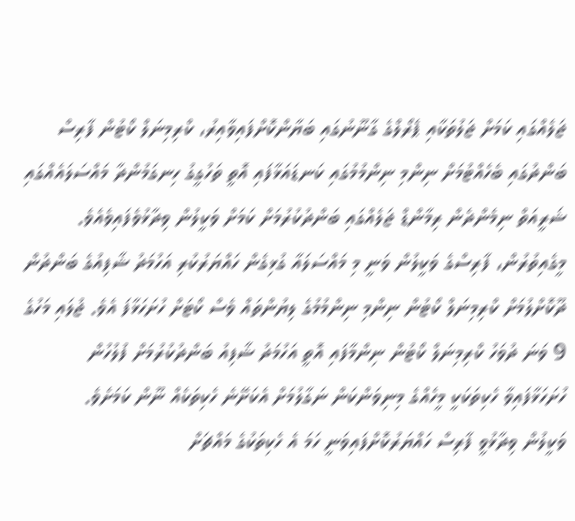ޖަލެއްގައި ކަމަށް ޖަލުތަކާއި ޕެރޯލްގެ ގާނޫނުގައި ބަޔާންކޮށްފައިވާއިރު، ކްރިމިނަލް ކޯޓުން ފާރިސް ބަންދުގައި ބެހެއްޓުމަށް ނިންމި ނިންމުމުގައި ކަނޑައަޅާފައި އޮތީ ތަހުގީގު ހިނގަމުންދާ މައްސަލައެއްގައި ޝަރީއަތް ނިމެންދެން ރިމާންޑް ޖަލެއްގައި ބަންދުކުރުމަށް ކަމަށް ވަކީލުން ވިދާޅުވެފައިވެއެވެ.
މީގެއިތުރުން، ފާރިސްގެ ވަކީލުން ވަނީ މި މައްސަލައާ ގުޅިގެން ހައްޔަރުކުރި އަހުމަދު ޝާފިއުގެ ބަންދުން ދޫކޮށްލުމަށް ކްރިމިނަލް ކޯޓުން ނިންމި ނިންމުމުގެ ލިޔުންތައް ވެސް ކޯޓަށް ހުށަހަޅާފަ އެވެ. ޖުލައި މަހުގެ 9 ވަނަ ދުވަހު ކްރިމިނަލް ކޯޓުން ނިންމާފައި އޮތީ އަހުމަދު ޝާފިއު ބަންދުކުރުމަށް ފުލުހުން ހުށަހަޅާފައިވާ ހެކިތަކަކީ މީހެއްގެ މިނިވަންކަން ނަގާލުމަށް އެކަށޭނެ ހެކިތަކެއް ނޫން ކަމަށެވެ.
ވަކީލުން ވިދާޅުވީ ފާރިސް ހައްޔަރުކޮށްފައިވަނީ ހަމަ އެ ހެކިތަކުގެ މައްޗަށް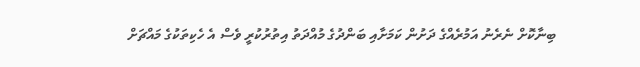ބިނާކޮށް ނެރެނު އަމުރެއްގެ ދަށުން ކަމަށާއި ބަންދުގެ މުއްދަތު އިތުރުކުރީ ވެސް އެ ހެކިތަކުގެ މައްޗަށް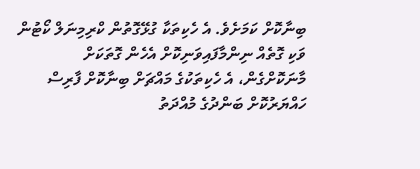ބިނާކޮށް ކަމަށެވެ. އެ ހެކިތަކާ ގުޅޭގޮތުން ކްރިމިނަލް ކޯޓުން ވަކި ގޮތެއް ނިންމާފައިވަނިކޮށް އެހެން ގޮތަކަށް މާނަކޮށްގެން، އެ ހެކިތަކުގެ މައްޗަށް ބިނާކޮށް ފާރިސް ހައްޔަރުކޮށް ބަންދުގެ މުއްދަތު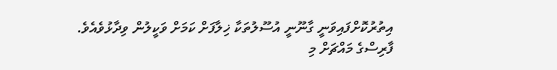އިތުރުކޮށްފައިވަނީ ގާނޫނީ އުސޫލުތަކާ ޚިލާފަށް ކަމަށް ވަކީލުން ވިދާޅުވެއެވެ.
ފާރިސްގެ މައްޗަށް މި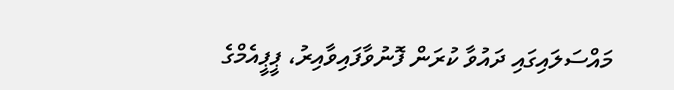މައްސަލައިގައި ދައުވާ ކުރަން ފޮނުވާފައިވާއިރު، ޕީޕީއެމްގެ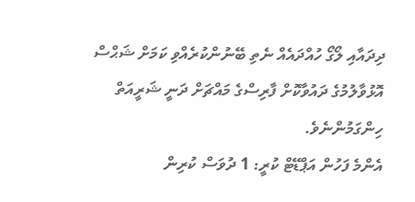ދިދައާއި ލޯގޯ ހުއްދައެއް ނެތި ބޭނުންކުރެއްވި ކަމަށް ޝަޙްސް އޮޅުވާލުމުގެ ދައުވާކޮށް ފާރިސްގެ މައްޗަށް ދަނީ ޝަރީއަތް ހިންގަމުންނެވެ.
އެންމެ ފަހުން އަޕްޑޭޓް ކުރީ: 1 ދުވަސް ކުރިން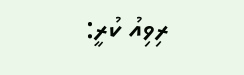ރިވިއު ކުރީ: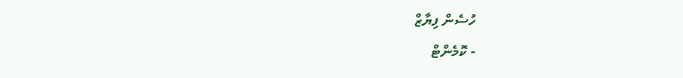ހުސެން ފިޔާޒް
- ކޮމެންޓް